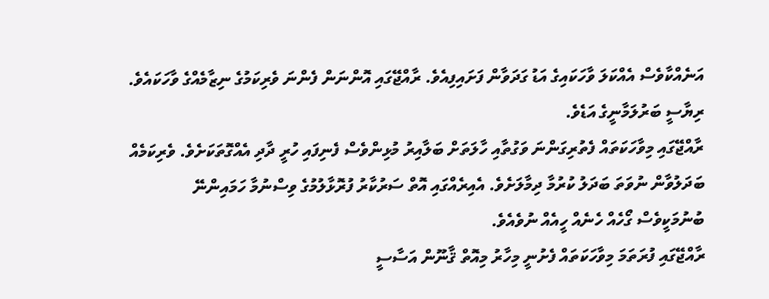އަނެއްކާވެސް އެއްކަލަ ވާހަކައިގެ އަޑު ގަދަވާން ފަށައިފިއެވެ. ރާއްޖޭގައި އޮންނަން ފެންނަ ވެރިކަމުގެ ނިޒާމެއްގެ ވާހަކައެވެ. ރިޔާސީ ބަރުލަމާނީގެ އަޑެވެ.
ރާއްޖޭގައި މިވާހަކަތައް ފެތުރިގަންނަ ވަގުތާއި ހާލަތަށް ބަލާއިރު މުޅިންވެސް ފެނިފައި ހުރީ ދާދި އެއްގޮތަކަށެވެ. ވެރިކަމެއް ބަދަލުވާން ނުވަތަ ބަދަލު ކުރުމާ ދިމާލަށެވެ. އެއިރެއްގައި އޮތް ސަރުކާރު ފުރޮޅާލުމުގެ ވިސްނުމާ ހަމައިންނޭ ބުނުމަކީވެސް ގޯހެއް ހެނެއް ހީއެއް ނުވެއެވެ.
ރާއްޖޭގައި ފުރަތަމަ މިވާހަކަތައް ފެށުނީ މިހާރު މިއޮތް ޤާނޫން އަސާސީ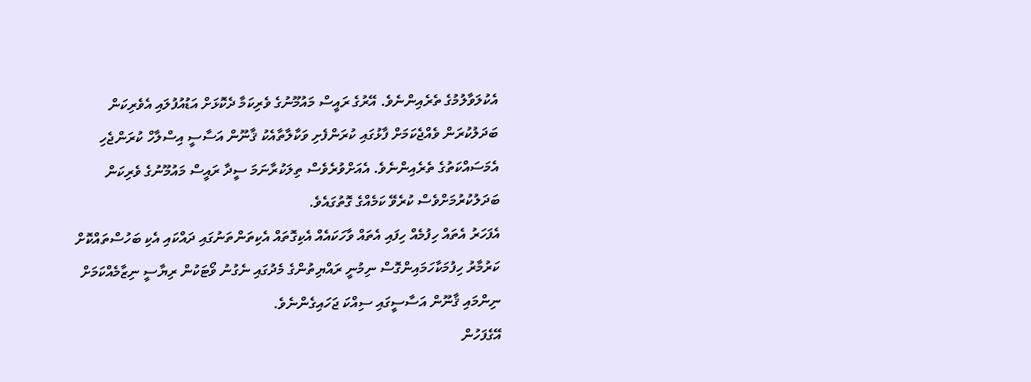އެކުލަވާލުމުގެ ތެރެއިންނެވެ. އޭރުގެ ރައީސް މައުމޫނުގެ ވެރިކަމާ ދެކޮޅަށް އަޑުއުފުލައި އެވެރިކަން ބަދަލުކުރަން ވެއްޖެކަމަށް ފާޅުގައި ކުރަންފެށި ވަކާލާތާއެކު ޤާނޫން އަސާސީ އިސްލާހް ކުރަންޖެހި އެމަސައްކަތުގެ ތެރެއިންނެވެ. އެއަށްވުރެވެސް ތިލަކުރާނަމަ ސީދާ ރައީސް މައުމޫނުގެ ވެރިކަން ބަދަލުކުރުމަށްވެސް ކުރެވޭ ކަމެއްގެ ގޮތުގައެވެ.
އެފަހަރު އެތައް ހިފުމެއް ހިފައި އެތައް ވާހަކައެއް އެކިގޮތައް އެކިތަންތަނުގައި ދައްކައި އެކި ބަހުސްތައްކޮށް ކަރުމާރު ހިފުމަކާހަމައިންގޮސް ނިމުނީ ރައްޔިތުންގެ މެދުގައި ނެގުނު ވޯޓަކުން ރިޔާސީ ނިޒާމެއްކަމަށް ނިންމައި ޤާނޫން އަސާސީގައި ސިއްކަ ޖަހައިގެންނެވެ.
އޭގެފަހުން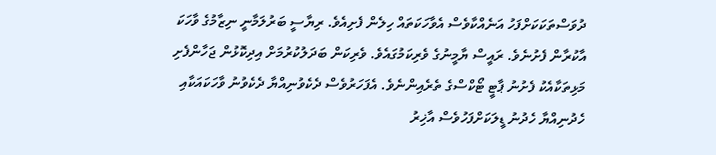ދުވަސްތަކަކަށްފަހު އަނެއްކާވެސް އެވާހަކަތައް ހިލެން ފެށިއެވެ. ރިޔާސީ ބަރުލަމާނީ ނިޒާމުގެ ވާހަކަ އާކުރާން ފެށުނެވެ. ރައީސް ޔާމީނުގެ ވެރިކަމުގައެވެ. ވެރިކަން ބަދަލުކުރުމަށް އިދިކޮޅުން ޖަހާންފެށި މަޅިތަކާއެކު ފެށުނު ޕާޓީ ޓޯކްސްގެ ތެރެއިންނެވެ. އެފަހަރުވެސް ދެކެވުނިއްޔާ ދެކެވުނު ވާހަކައަކާއި ހެދުނިއްޔާ ހެދުނު ޑީލަކަށްފަހުވެސް އާޚިރު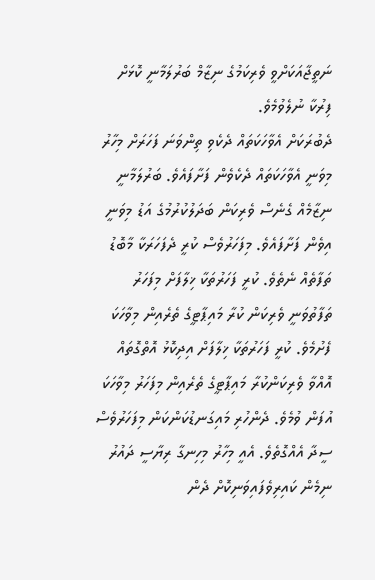ނަތީޖާއަކަށްވީ ވެރިކަމުގެ ނިޒާމް ބަރުލަމާނީ ކޮޅަށް ފިރުކާ ނުލެވުމެވެ.
ދެބުރަކަށް އެވާހަކަތައް ދެކެވި ތިންވަނަ ފަހަރަށް މިހާރު މިވަނީ އެވާހަކަތައް ދެކެވެން ފަށާފައެވެ. ބަރުލަމާނީ ނިޒާމެއް ގެނެސް ވެރިކަން ބަދަލުކުރުމުގެ އަޑު މިވަނީ އިވެން ފަށާފައެވެ. މިފަހަރުވެސް ކުރީ ދެފަހަރަކާ މާބޮޑު ތަފާތެއް ނެތެވެ. ކުރީ ފަހަރުތަކާ ޚިލާފަށް މިފަހަރު ތަފާތުވަނީ ވެރިކަން ކުރާ މައިޕާޓީގެ ތެރެއިން މިވާހަކަ ފެށުމެވެ. ކުރީ ފަހަރުތަކާ ޚިލާފަށް އިދިކޮޅު އޮތްގޮތައް އޮއްވާ ވެރިކަންކުރާ މައިޕާޓީގެ ތެރެއިން މިފަހަރު މިވާހަކަ އުފަން ވުމެވެ. ދެންހުރި މައިގަނޑުކަންކަން މިފަހަރުވެސް ސީދާ އެއްގޮތެވެ. އެއީ މިހާރު މިހިނގާ ރިޔާސީ ދައުރު ނިމެން ކައިރިވެފައިވަނިކޮށް ދެން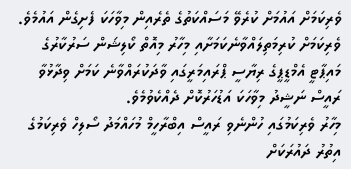ވެރިކަމަށް އައުމަށް ކުރެވޭ މަސައްކަތުގެ ތެރެއިން މިވާހަކަ ފެށިގެން އައުމެވެ. ވެރިކަމަށް ކުރިމަތިލައްވާނެކަމަށާއި މިހާރު މިއޮތް ކޯލިޝަން ސަރުކާރުގެ މައިޕާޓީ އެމްޑީޕީގެ ރިޔާސީ ޕްރައިމަރީގައި ވާދަކުރައްވާނެ ކަމަށް ވިދާޅުވާ ރައީސް ނަޝީދު މިވާހަކަ އަޑުހަރުކޮށް ދެއްކެވުމެވެ.
މިހާރު ވެރިކަމުގައި ހުންނެވި ރައީސް އިބްރާހީމް މުހައްމަދު ސޯލިހް ވެރިކަމުގެ އިތުރު ދައުރަކަށް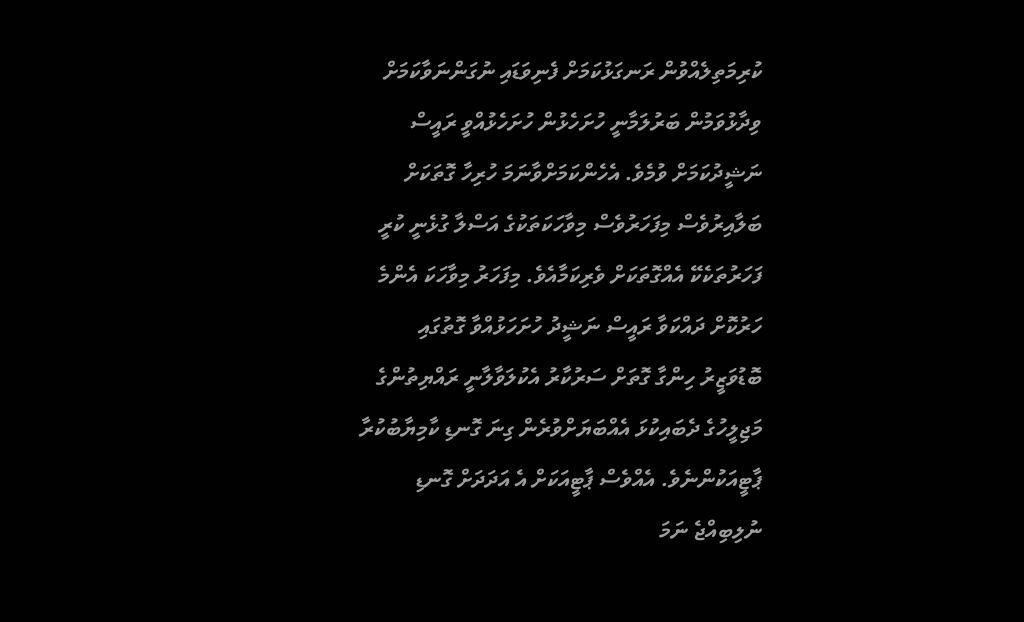ކުރިމަތިލެއްވުން ރަނގަޅުކަމަށް ފެނިވަޑައި ނުގަންނަވާކަމަށް ވިދާޅުވަމުން ބަރުލަމާނީ ހުށަހެޅުން ހުށަހެޅުއްވީ ރައީސް ނަޝީދުކަމަށް ވުމެވެ. އެހެންކަމަށްވާނަމަ ހުރިހާ ގޮތަކަށް ބަލާއިރުވެސް މިފަހަރުވެސް މިވާހަކަތަކުގެ އަސްލާ ގުޅެނީ ކުރީ ފަހަރުތަކެކޭ އެއްގޮތަކަށް ވެރިކަމާއެވެ. މިފަހަރު މިވާހަކަ އެންމެ ހަރުކޮށް ދައްކަވާ ރައީސް ނަޝީދު ހުށަހަޅުއްވާ ގޮތުގައި ބޮޑުވަޒީރު ހިންގާ ގޮތަށް ސަރުކާރު އެކުލަވާލާނީ ރައްޔިތުންގެ މަޖިލީހުގެ ދެބައިކުޅަ އެއްބަޔަށްވުރެން ގިނަ ގޮނޑި ކާމިޔާބުކުރާ ޕާޓީއަކުންނެވެ. އެއްވެސް ޕާޓީއަކަށް އެ އަދަދަށް ގޮނޑި ނުލިބިއްޖެ ނަމަ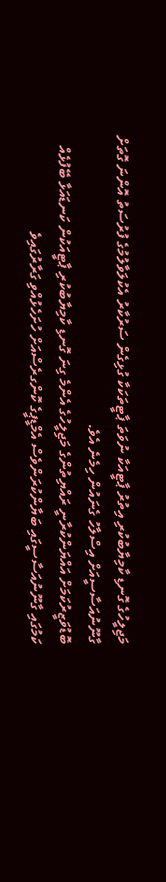މަޖިލީހުގެ ގޮނޑި ކާމިޔާބުކުރި އިތުރު ޕާޓީއަކާ ނުވަތަ ޕާޓީތަކަކާ ގުޅިގެން ސަރުކާރު އެކުލަވާލުމުގެ ފުރުސަތު އޮންނަ ގޮތަށް ގާނޫނުއަސާސީއަށް އިސްލާހު ގެނައުން ހިމެނެ އެވެ.
ބޮޑުވަޒީރުކަމަށް އައްޔަންކުރާނީ ރައްޔިތުންގެ މަޖިލީހުގެ އެންމެ ގިނަ ގޮނޑި ކާމިޔާބުކުރި ޕާޓީއަކުން ކަނޑައަޅާ ބޭފުޅެއް ކަމުގައި ގާނޫނުއަސާސީގައި ބަޔާންކުރަންވެސް އެމްޑީޕީގެ ކޮންގރެސްއަށް ހުށަހެޅުއްވި ގަރާރުގައިވެ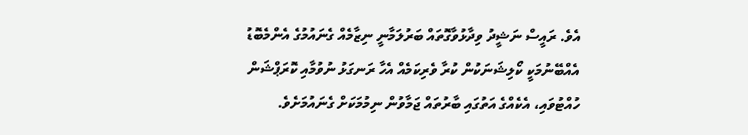އެވެ. ރައީސް ނަޝީދު ވިދާޅުވާގޮތައް ބަރުލަމާނީ ނިޒާމެއް ގެނައުމުގެ އެންމެބޮޑު އެއްބޭނުމަކީ ކޯލިޝަނަކުން ކުރާ ވެރިކަމެއް އެހާ ރަނގަޅު ނުވުމާއި ކޮރަޕްޝަން ހުއްޓުވައި، އެކެއްގެ އަތުގައި ބާރުތައް ޖަމާވުން ނިމުމަކަށް ގެނައުމަށެވެ.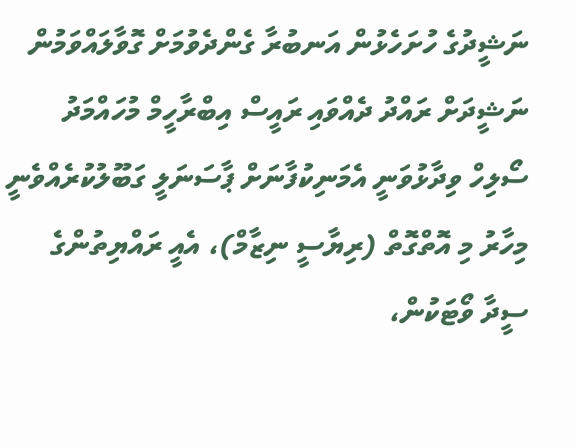ނަޝީދުގެ ހުށަހެޅުން އަނބުރާ ގެންދެވުމަށް ގޮވާލައްވަމުން ނަޝީދަށް ރައްދު ދެއްވައި ރައީސް އިބްރާހީމް މުހައްމަދު ސޯލިހް ވިދާޅުވަނީ އެމަނިކުފާނަށް ޕާސަނަލީ ގަބޫލުކުރެއްވެނީ މިހާރު މި އޮތްގޮތް (ރިޔާސީ ނިޒާމް)، އެއީ ރައްޔިތުންގެ ސީދާ ވޯޓަކުން،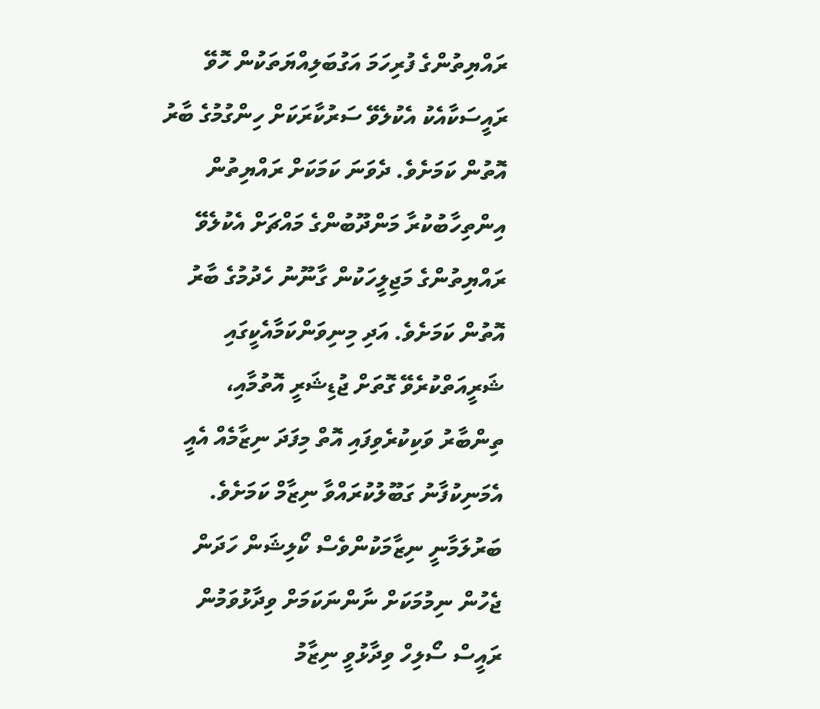ރައްޔިތުންގެ ފުރިހަމަ އަގުބަލިއްޔަތަކުން ހޮވޭ ރައީސަކާއެކު އެކުލެވޭ ސަރުކާރަކަށް ހިންގުމުގެ ބާރު އޮތުން ކަމަށެވެ. ދެވަނަ ކަމަކަށް ރައްޔިތުން އިންތިހާބުކުރާ މަންދޫބުންގެ މައްޗަށް އެކުލެވޭ ރައްޔިތުންގެ މަޖިލީހަކުން ގާނޫނު ހެދުމުގެ ބާރު އޮތުން ކަމަށެވެ. އަދި މިނިވަންކަމާއެކީގައި ޝަރީއަތްކުރެވޭ ގޮތަށް ޖުޑިޝަރީ އޮތުމާއި، ތިންބާރު ވަކިކުރެވިފައި އޮތް މިފަދަ ނިޒާމެއް އެއީ އެމަނިކުފާނު ގަބޫލުކުރައްވާ ނިޒާމް ކަމަށެވެ.
ބަރުލަމާނީ ނިޒާމަކުންވެސް ކޯލިޝަން ހަދަން ޖެހުން ނިމުމަކަށް ނާންނަކަމަށް ވިދާޅުވަމުން ރައީސް ސޯލިހް ވިދާޅުވީ ނިޒާމު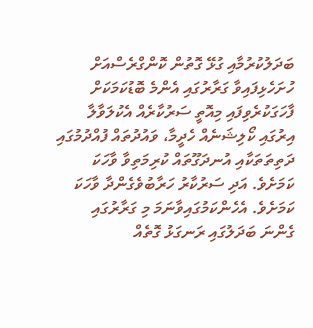ބަދަލުކުރުމާއި ގުޅޭ ގޮތުން ކޮންގްރެސްއަށް ހުށަހެޅިފައިވާ ގަރާރުގައި އެންމެ ބޮޑުކަމަކަށް ފާހަގަކުރެވިފައި މިއޮތީ ސަރުކާރެއް އެކުލަވާލާ އިރުގައި ކޯލިޝަނެއް ހެދީމާ، ވައުދުތައް ފުއްދުމުގައި ދަތިތަތަކާއި އުނދަގޫތައް ކުރިމަތިވާ ވާހަކަ ކަމަށެވެ. އަދި ސަރުކާރު ހަރާބުވެގެންދާ ވާހަކަ ކަމަށެވެ. އެހެންކަމުގައިވާނަމަ މި ގަރާރުގައި ގެންނަ ބަދަލުގައި ރަނގަޅު ގޮތެއް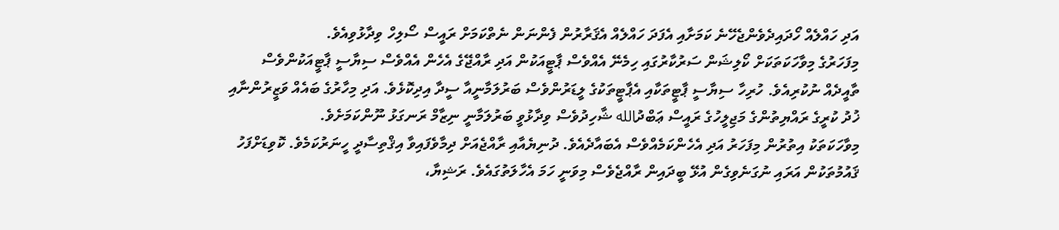އަދި ހައްލެއް ހޯދައިދެވެންޖެހޭނެ ކަމަށާއި އެފަދަ ހައްލެއް އެޤަރާރުން ފެންނަން ނެތްކަމަށް ރައީސް ސޯލިހް ވިދާޅުވިއެވެ.
މިފަހަރުގެ މިވާހަކަތަކަށް ކޯލިޝަން ސަރުކާރުގައި ހިމެނޭ އެއްވެސް ޕާޓީއަކުން އަދި ރާއްޖޭގެ އެހެން އެއްވެސް ސިޔާސީ ޕާޓީއަކުންވެސް ތާއީދެއް ނުކުރިއެވެ. ހުރިހާ ސިޔާސީ ޕާޓީތަކާއި އެޕާޓީތަކުގެ ލީޑަރުންވެސް ބަރުލަމާނީއާ ސީދާ އިދިކޮޅެވެ. އަދި މިހާރުގެ ބައެއް ވަޒީރުންނާއި ޚުދު ކުރީގެ ރައްޔިތުންގެ މަޖިލީހުގެ ރައީސް ޢަބްދުالله ޝާހިދުވެސް ވިދާޅުވީ ބަރުލަމާނީ ނިޒާމް ރަނގަޅު ނޫންކަމަށެވެ.
މިވާހަކަތަކު އިތުރުން މިފަހަރު އަދި އެހެންކަމެއްވެސް އެބައާދެއެވެ. ދުނިޔެއާއި ރާއްޖެއަށް ދިމާވެފައިވާ އިޤްތިސާދީ ހީނަރުކަމެވެ. ކޮވިޑަށްފަހު ޤައުމުތަކުން އަރައި ނުގަނެވިގެން އުޅޭ ބީދައިން ރާއްޖެވެސް މިވަނީ ހަމަ އެހާލަތުގައެވެ. ރަޝިޔާ،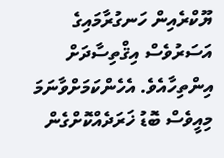ޔޫކްރެއިން ހަނގުރާމައިގެ އަސަރުވެސް އިޤްތިސާދަށް އިންތިހާއެވެ. އެހެންކަމަށްވާނަމަ މިއީވެސް ބޮޑު ޚަރަދެއްކޮށްގެން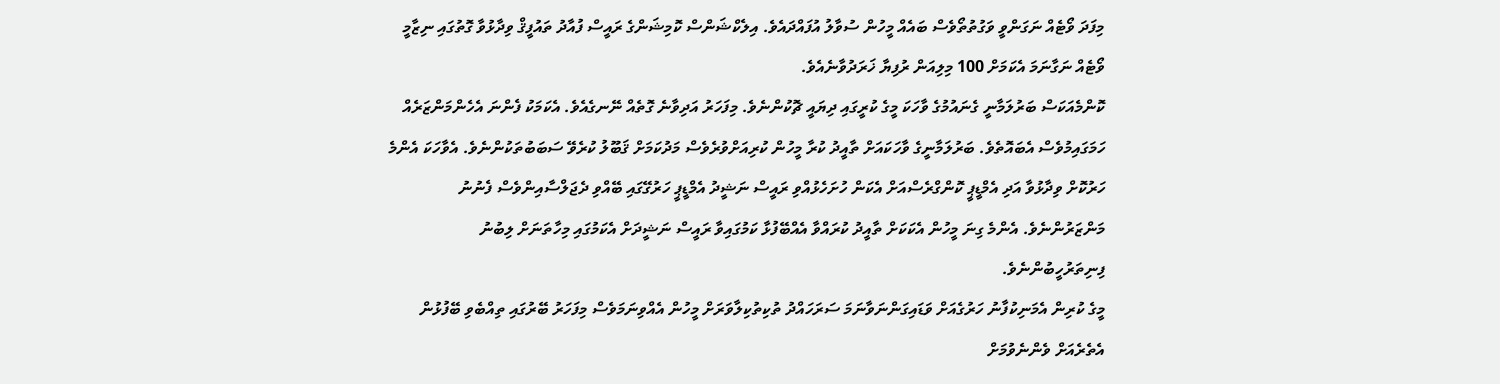މިފަދަ ވޯޓެއް ނަގަންވީ ވަގުތުތޯވެސް ބައެއް މީހުން ސުވާލު އުފައްދައެވެ. އިލެކްޝަންސް ކޮމިޝަންގެ ރައީސް ފުއާދު ތައުފީޤް ވިދާޅުވާ ގޮތުގައި ނިޒާމީ ވޯޓެއް ނަގާނަމަ އެކަމަށް 100 މިލިއަން ރުފިޔާ ޚަރަދުވާނެއެވެ.
ކޮންމެއަކަސް ބަރުލަމާނީ ގެނައުމުގެ ވާހަކަ މީގެ ކުރީގައި ދިޔައީ ޗޮކުންނެވެ. މިފަހަރު އަދިވާނެ ގޮތެއް ނޭނގެއެވެ. އެކަމަކު ފެންނަ އެހެންމަންޒަރެއް ހަމަގައިމުވެސް އެބައޮތެވެ. ބަރުލަމާނީގެ ވާހަކައަށް ތާއީދު ކުރާ މީހުން ކުރިއަށްވުރެވެސް މަދުކަމަށް ޤަބޫލު ކުރެވޭ ސަބަބުތަކުންނެވެ. އެވާހަކަ އެންމެ ހަރުކޮށް ވިދާޅުވާ އަދި އެމްޑީޕީ ކޮންގްރެސްއަށް އެކަން ހުށަހެޅުއްވި ރައީސް ނަޝީދު އެމްޑީޕީ ހަރުގޭގައި ބޭއްވި ދެޖަލްސާއިންވެސް ފެނުނު މަންޒަރުންނެވެ. އެންމެ ގިނަ މީހުން އެކަކަށް ތާއީދު ކުރައްވާ އެއްބޭފުޅާ ކަމުގައިވާ ރައީސް ނަޝީދަށް އެކަމުގައި މިހާތަނަށް ލިބުނު ފިނިތަރުހީބުންނެވެ.
މީގެ ކުރިން އެމަނިކުފާނު ހަރުގެއަށް ވަޑައިގަންނަވާނަމަ ސަރަހައްދު ތުކިތުކިލާވަރަށް މީހުން އެއްވިނަމަވެސް މިފަހަރު ބޭރުގައި ތިއްބެވި ބޭފުޅުން އެތެރެއަށް ވެންނެވުމަށް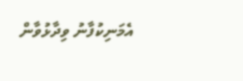އެމަނިކުފާނު ވިދާޅުވާން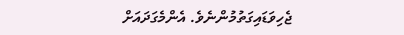ޖެހިވަޑައިގަތުމުންނެވެ. އެންމެގަދައަށް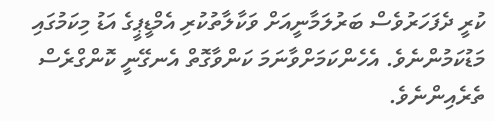ކުރީ ދެފަހަރުވެސް ބަރުލަމާނީއަށް ވަކާލާތުކުރި އެމްޑީޕީގެ އަޑު މިކަމުގައި މަޑުކަމުންނެވެ. އެހެންކަމަށްވާނަމަ ކަންވާގޮތް އެނގޭނީ ކޮންގްރެސް ތެރެއިންނެވެ.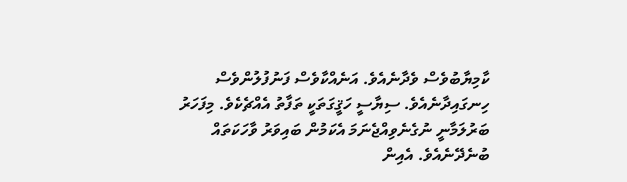ކާމިޔާބުވެސް ވެދާނެއެވެ. އަނެއްކާވެސް ފަނުފުލުންވެސް ހިނގައިދާނެއެވެ. ސިޔާސީ ހަޤީގަތަކީ ތަފާތު އެއްޗެކެވެ. މިފަހަރު ބަރުލަމާނީ ނުގެނެވިއްޖެނަމަ އެކަމުން ބައިވަރު ވާހަކަތައް ބުނެދޭނެއެވެ. އެއިން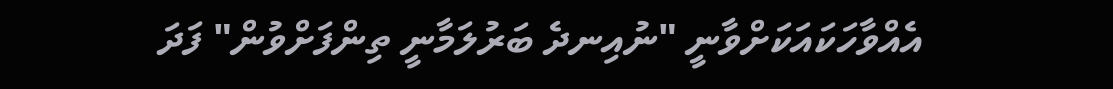އެއްވާހަކައަކަށްވާނީ "ނުއިނދެ ބަރުލަމާނީ ތިންފަށްވުން" ފަދަ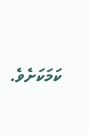ކަމަކަށެވެ.